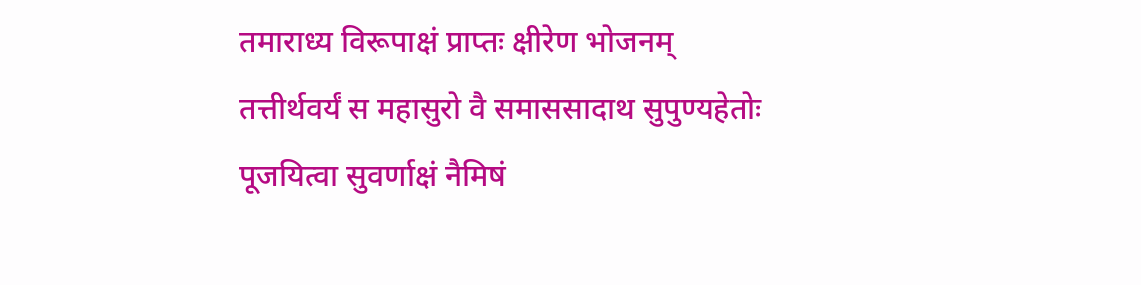तमाराध्य विरूपाक्षं प्राप्तः क्षीरेण भोजनम्
तत्तीर्थवर्यं स महासुरो वै समाससादाथ सुपुण्यहेतोः
पूजयित्वा सुवर्णाक्षं नैमिषं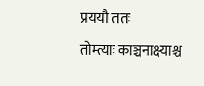प्रययौ ततः
तोम्त्याः काञ्चनाक्ष्याश्च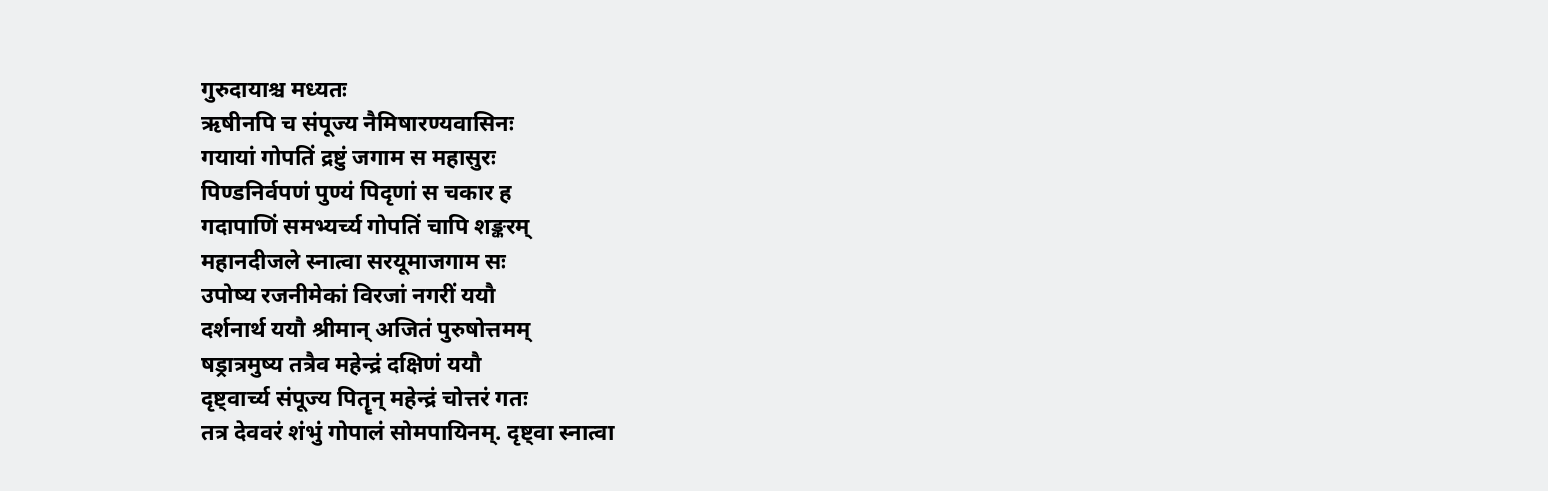गुरुदायाश्च मध्यतः
ऋषीनपि च संपूज्य नैमिषारण्यवासिनः
गयायां गोपतिं द्रष्टुं जगाम स महासुरः
पिण्डनिर्वपणं पुण्यं पिदृणां स चकार ह
गदापाणिं समभ्यर्च्य गोपतिं चापि शङ्करम्
महानदीजले स्नात्वा सरयूमाजगाम सः
उपोष्य रजनीमेकां विरजां नगरीं ययौ
दर्शनार्थ ययौ श्रीमान् अजितं पुरुषोत्तमम्
षड्रात्रमुष्य तत्रैव महेन्द्रं दक्षिणं ययौ
दृष्ट्वार्च्य संपूज्य पितॄन् महेन्द्रं चोत्तरं गतः
तत्र देववरं शंभुं गोपालं सोमपायिनम्. दृष्ट्वा स्नात्वा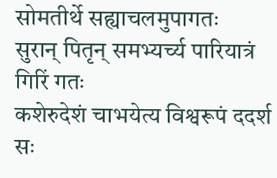सोमतीर्थे सह्याचलमुपागतः
सुरान् पितृन् समभ्यर्च्य पारियात्रं गिरिं गतः
कशेरुदेशं चाभयेत्य विश्वरूपं ददर्श सः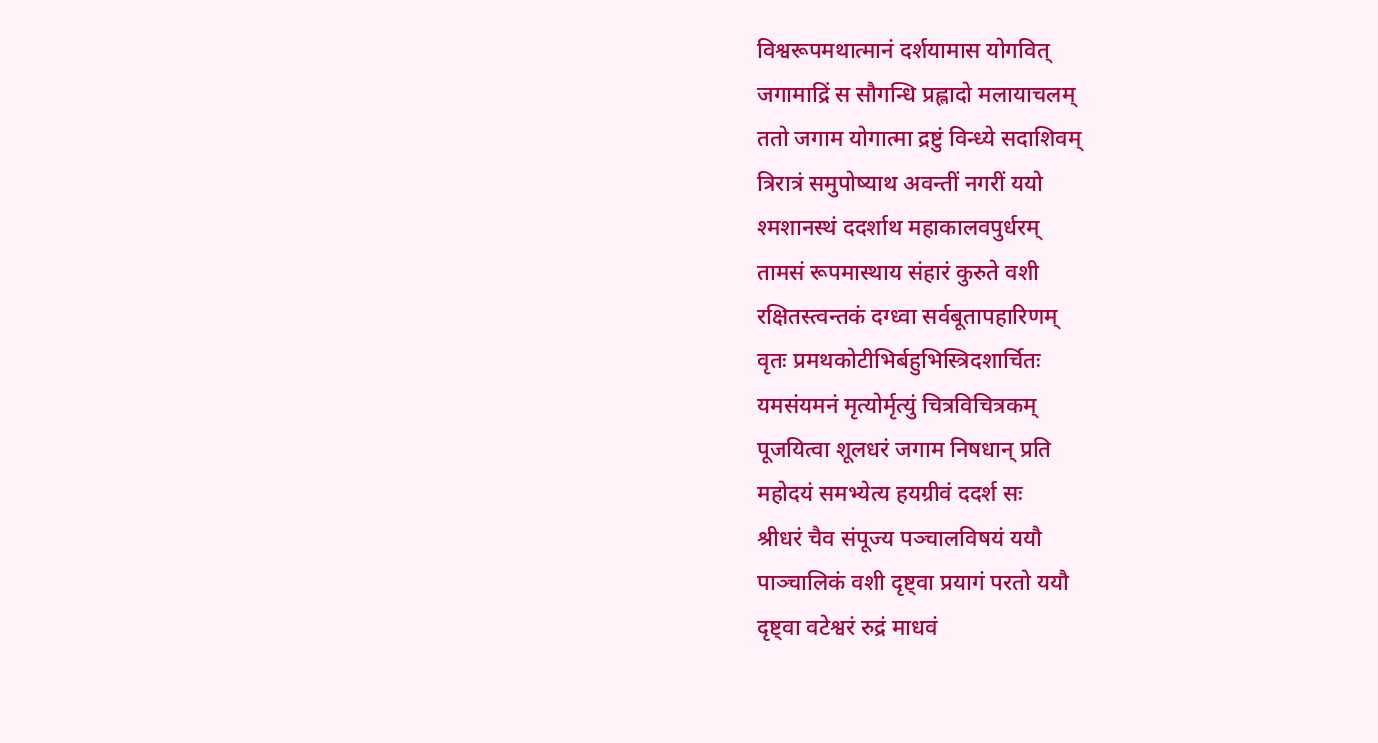विश्वरूपमथात्मानं दर्शयामास योगवित्
जगामाद्रिं स सौगन्धि प्रह्लादो मलायाचलम्
ततो जगाम योगात्मा द्रष्टुं विन्ध्ये सदाशिवम्
त्रिरात्रं समुपोष्याथ अवन्तीं नगरीं ययो
श्मशानस्थं ददर्शाथ महाकालवपुर्धरम्
तामसं रूपमास्थाय संहारं कुरुते वशी
रक्षितस्त्वन्तकं दग्ध्वा सर्वबूतापहारिणम्
वृतः प्रमथकोटीभिर्बहुभिस्त्रिदशार्चितः
यमसंयमनं मृत्योर्मृत्युं चित्रविचित्रकम्
पूजयित्वा शूलधरं जगाम निषधान् प्रति
महोदयं समभ्येत्य हयग्रीवं ददर्श सः
श्रीधरं चैव संपूज्य पञ्चालविषयं ययौ
पाञ्चालिकं वशी दृष्ट्वा प्रयागं परतो ययौ
दृष्ट्वा वटेश्वरं रुद्रं माधवं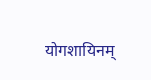योगशायिनम्